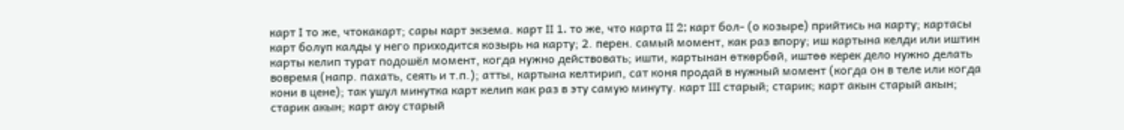карт I то же, чтокакарт; сары карт экзема. карт II 1. то же, что карта II 2; карт бол- (о козыре) прийтись на карту; картасы карт болуп калды у него приходится козырь на карту; 2. перен. самый момент, как раз впору; иш картына келди или иштин карты келип турат подошёл момент, когда нужно действовать; ишти, картынан өткөрбөй, иштөө керек дело нужно делать вовремя (напр. пахать, сеять и т.п.); атты, картына келтирип, сат коня продай в нужный момент (когда он в теле или когда кони в цене); так ушул минутка карт келип как раз в эту самую минуту. карт III старый; старик; карт акын старый акын; старик акын; карт аюу старый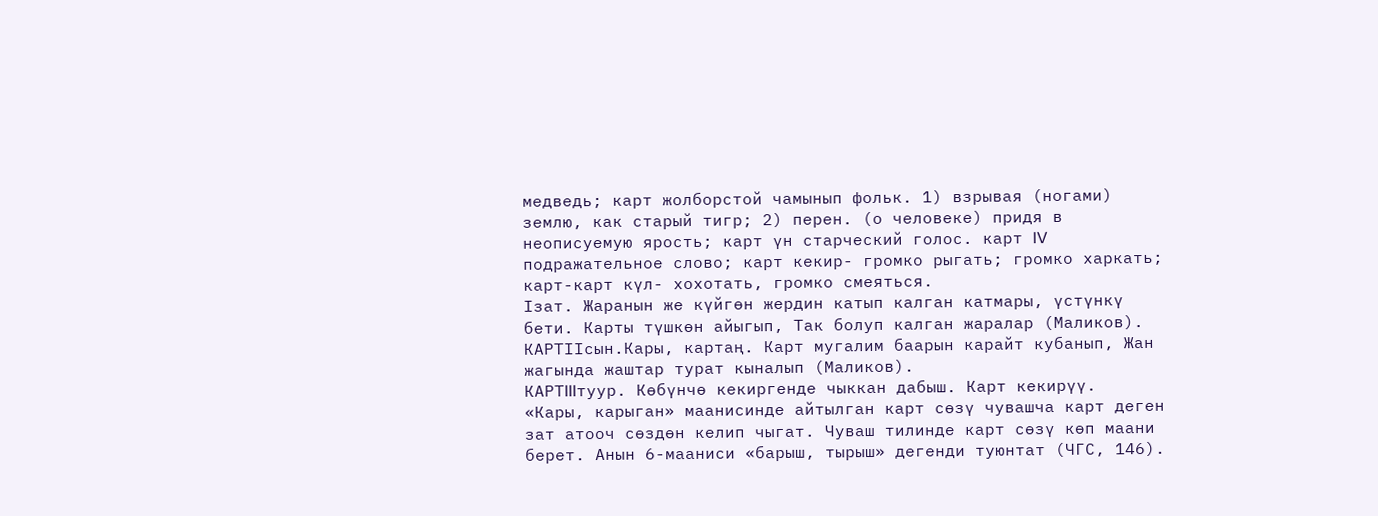медведь; карт жолборстой чамынып фольк. 1) взрывая (ногами) землю, как старый тигр; 2) перен. (о человеке) придя в неописуемую ярость; карт үн старческий голос. карт IV подражательное слово; карт кекир- громко рыгать; громко харкать; карт-карт күл- хохотать, громко смеяться.
Iзат. Жаранын же күйгөн жердин катып калган катмары, үстүнкү бети. Карты түшкөн айыгып, Так болуп калган жаралар (Маликов).
КАРТIIсын.Кары, картаң. Карт мугалим баарын карайт кубанып, Жан жагында жаштар турат кыналып (Маликов).
КАРТIIIтуур. Көбүнчө кекиргенде чыккан дабыш. Карт кекирүү.
«Кары, карыган» маанисинде айтылган карт сөзү чувашча карт деген зат атооч сөздөн келип чыгат. Чуваш тилинде карт сөзү көп маани берет. Анын 6-мааниси «барыш, тырыш» дегенди туюнтат (ЧГС, 146).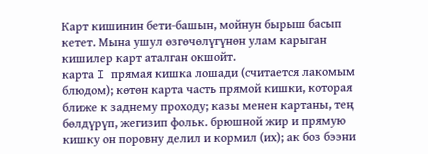Карт кишинин бети-башын, мойнун бырыш басып кетет. Мына ушул өзгөчөлүгүнөн улам карыган кишилер карт аталган окшойт.
карта I прямая кишка лошади (считается лакомым блюдом); көтөн карта часть прямой кишки, которая ближе к заднему проходу; казы менен картаны, тең бөлдүрүп, жегизип фольк. брюшной жир и прямую кишку он поровну делил и кормил (их); ак боз бээни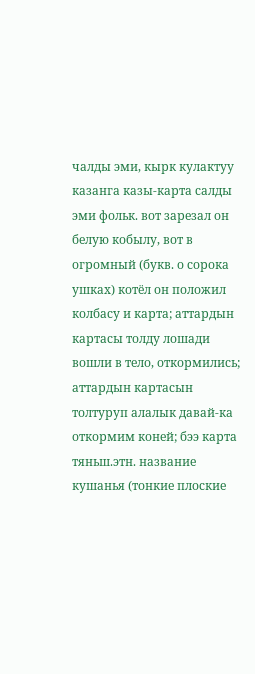чалды эми, кырк кулактуу казанга казы-карта салды эми фольк. вот зарезал он белую кобылу, вот в огромный (букв. о сорока ушках) котёл он положил колбасу и карта; аттардын картасы толду лошади вошли в тело, откормились; аттардын картасын толтуруп алалык давай-ка откормим коней; бээ карта тяньш.этн. название кушанья (тонкие плоские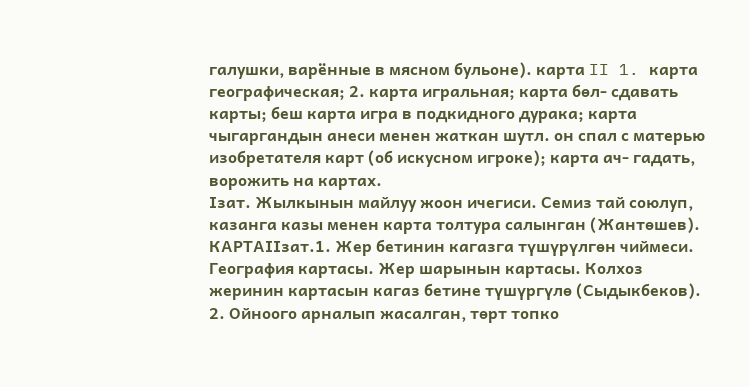галушки, варённые в мясном бульоне). карта II 1. карта географическая; 2. карта игральная; карта бөл- сдавать карты; беш карта игра в подкидного дурака; карта чыгаргандын анеси менен жаткан шутл. он спал с матерью изобретателя карт (об искусном игроке); карта ач- гадать, ворожить на картах.
Iзат. Жылкынын майлуу жоон ичегиси. Семиз тай союлуп, казанга казы менен карта толтура салынган (Жантөшев).
КАРТАIIзат.1. Жер бетинин кагазга түшүрүлгөн чиймеси. География картасы. Жер шарынын картасы. Колхоз жеринин картасын кагаз бетине түшүргүлө (Сыдыкбеков).
2. Ойноого арналып жасалган, төрт топко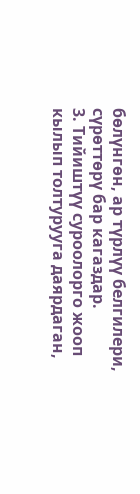бөлүнгөн, ар түрлүү белгилери, сүрөттөрү бар кагаздар.
3. Тийиштүү суроолорго жооп кылып толтурууга даярдаган,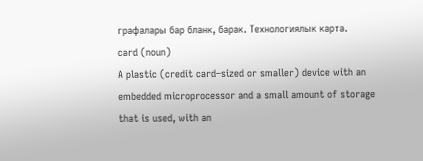графалары бар бланк, барак. Технологиялык карта.
card (noun)
A plastic (credit card–sized or smaller) device with an embedded microprocessor and a small amount of storage that is used, with an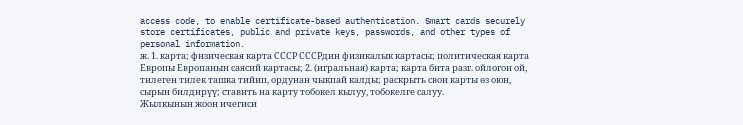access code, to enable certificate-based authentication. Smart cards securely store certificates, public and private keys, passwords, and other types of personal information.
ж. 1. карта; физическая карта СССР СССРдин физикалык картасы; политическая карта Европы Европанын саясий картасы; 2. (игральная) карта; карта бита разг. ойлогон ой, тилеген тилек ташка тийип, ордунан чыкпай калды; раскрыть свои карты өз оюн, сырын билдирүү; ставить на карту тобокел кылуу, тобокелге салуу.
Жылкынын жоон ичегиси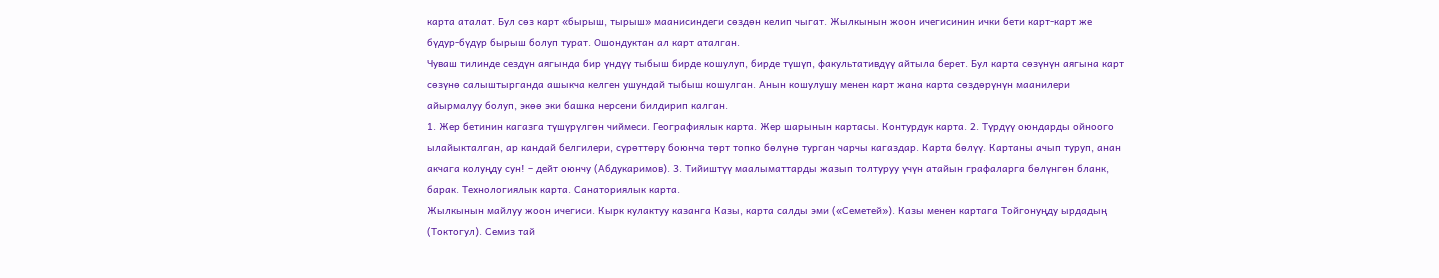карта аталат. Бул сөз карт «бырыш, тырыш» маанисиндеги сөздөн келип чыгат. Жылкынын жоон ичегисинин ички бети карт-карт же бүдур-бүдүр бырыш болуп турат. Ошондуктан ал карт аталган.
Чуваш тилинде сездүн аягында бир үндүү тыбыш бирде кошулуп, бирде түшүп, факультативдүү айтыла берет. Бул карта сөзүнүн аягына карт сөзүнө салыштырганда ашыкча келген ушундай тыбыш кошулган. Анын кошулушу менен карт жана карта сөздөрүнүн маанилери айырмалуу болуп, экөө эки башка нерсени билдирип калган.
1. Жер бетинин кагазга түшүрүлгөн чиймеси. Географиялык карта. Жер шарынын картасы. Контурдук карта. 2. Түрдүү оюндарды ойноого ылайыкталган, ар кандай белгилери, сүрөттөрү боюнча төрт топко бөлүнө турган чарчы кагаздар. Карта бөлүү. Картаны ачып туруп, анан акчага колуңду сун! – дейт оюнчу (Абдукаримов). 3. Тийиштүү маалыматтарды жазып толтуруу үчүн атайын графаларга бөлүнгөн бланк, барак. Технологиялык карта. Санаториялык карта.
Жылкынын майлуу жоон ичегиси. Кырк кулактуу казанга Казы, карта салды эми («Семетей»). Казы менен картага Тойгонуңду ырдадың (Токтогул). Семиз тай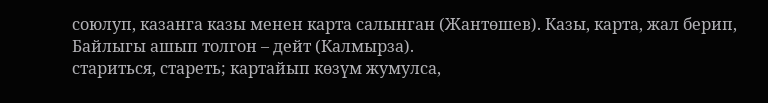союлуп, казанга казы менен карта салынган (Жантөшев). Казы, карта, жал берип, Байлыгы ашып толгон – дейт (Калмырза).
стариться, стареть; картайып көзүм жумулса,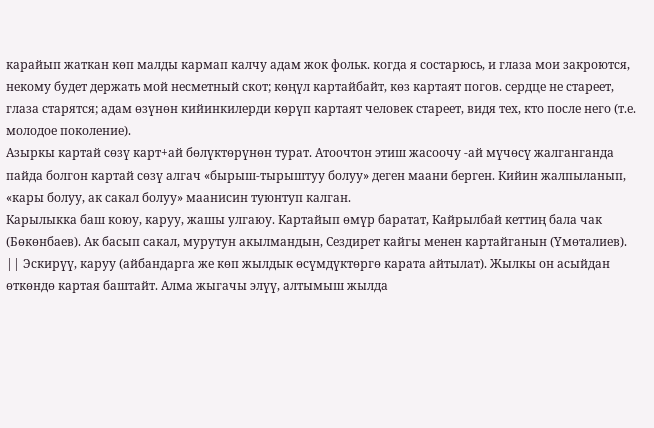карайып жаткан көп малды кармап калчу адам жок фольк. когда я состарюсь, и глаза мои закроются, некому будет держать мой несметный скот; көңүл картайбайт, көз картаят погов. сердце не стареет, глаза старятся; адам өзүнөн кийинкилерди көрүп картаят человек стареет, видя тех, кто после него (т.е. молодое поколение).
Азыркы картай сөзү карт+ай бөлүктөрүнөн турат. Атоочтон этиш жасоочу -ай мүчөсү жалганганда пайда болгон картай сөзү алгач «бырыш-тырыштуу болуу» деген маани берген. Кийин жалпыланып, «кары болуу, ак сакал болуу» маанисин туюнтуп калган.
Карылыкка баш коюу, каруу, жашы улгаюу. Картайып өмүр баратат, Кайрылбай кеттиң бала чак (Бөкөнбаев). Ак басып сакал, мурутун акылмандын, Сездирет кайгы менен картайганын (Үмөталиев). || Эскирүү, каруу (айбандарга же көп жылдык өсүмдүктөргө карата айтылат). Жылкы он асыйдан өткөндө картая баштайт. Алма жыгачы элүү, алтымыш жылда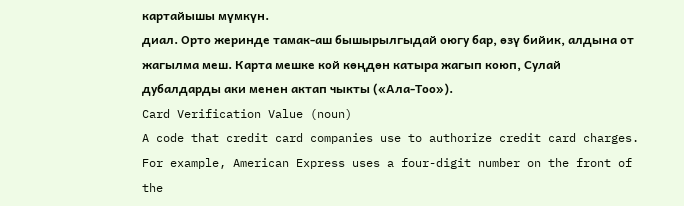картайышы мүмкүн.
диал. Орто жеринде тамак-аш бышырылгыдай оюгу бар, өзү бийик, алдына от жагылма меш. Карта мешке кой көңдөн катыра жагып коюп, Сулай дубалдарды аки менен актап чыкты («Ала-Тоо»).
Card Verification Value (noun)
A code that credit card companies use to authorize credit card charges. For example, American Express uses a four-digit number on the front of the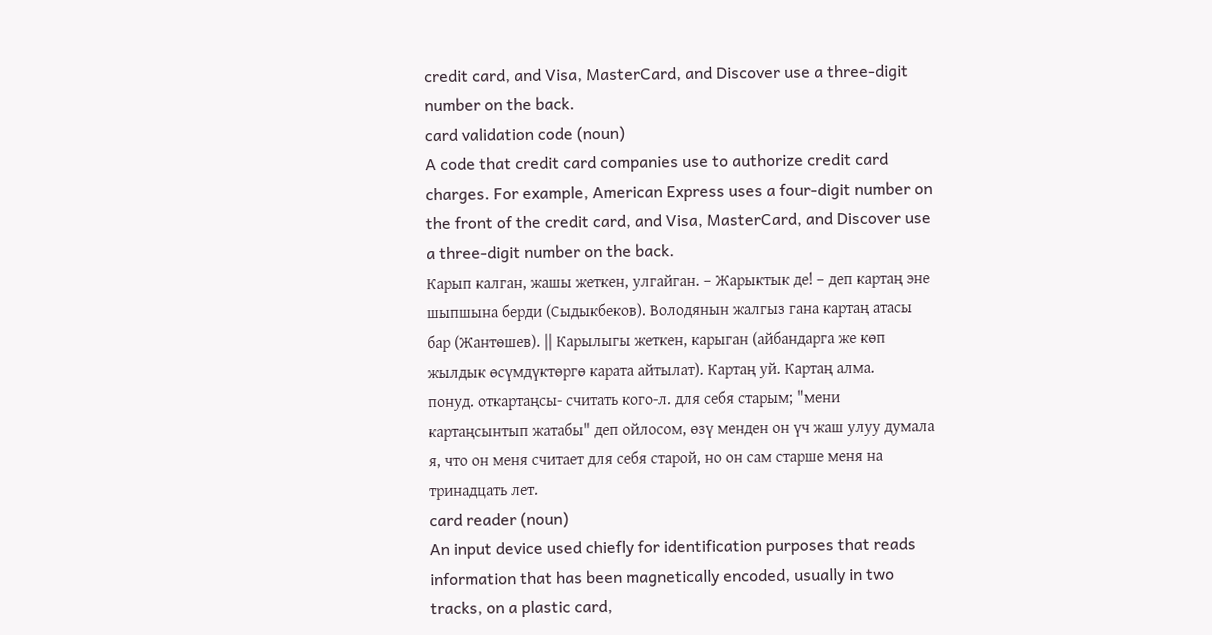credit card, and Visa, MasterCard, and Discover use a three-digit number on the back.
card validation code (noun)
A code that credit card companies use to authorize credit card charges. For example, American Express uses a four-digit number on the front of the credit card, and Visa, MasterCard, and Discover use a three-digit number on the back.
Карып калган, жашы жеткен, улгайган. – Жарыктык де! – деп картаң эне шыпшына берди (Сыдыкбеков). Володянын жалгыз гана картаң атасы бар (Жантөшев). || Карылыгы жеткен, карыган (айбандарга же көп жылдык өсүмдүктөргө карата айтылат). Картаң уй. Картаң алма.
понуд. откартаңсы- считать кого-л. для себя старым; "мени картаңсынтып жатабы" деп ойлосом, өзү менден он үч жаш улуу думала я, что он меня считает для себя старой, но он сам старше меня на тринадцать лет.
card reader (noun)
An input device used chiefly for identification purposes that reads information that has been magnetically encoded, usually in two tracks, on a plastic card,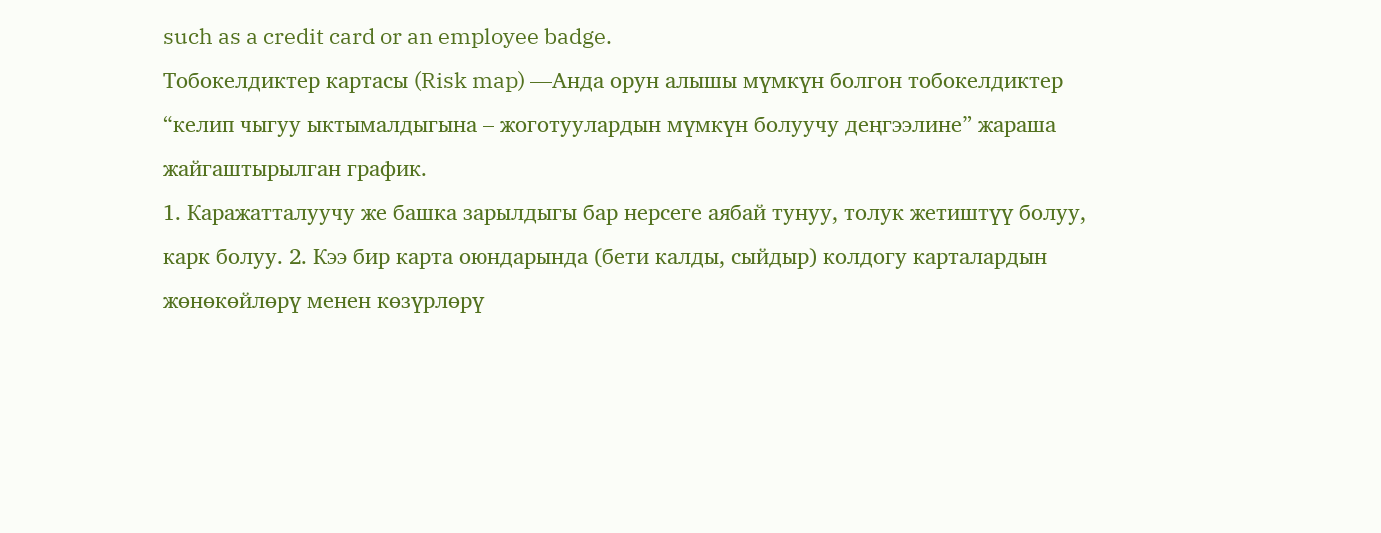such as a credit card or an employee badge.
Тобокелдиктер картасы (Risk map) —Анда орун алышы мүмкүн болгон тобокелдиктер “келип чыгуу ыктымалдыгына – жоготуулардын мүмкүн болуучу деңгээлине” жараша жайгаштырылган график.
1. Каражатталуучу же башка зарылдыгы бар нерсеге аябай тунуу, толук жетиштүү болуу, карк болуу. 2. Кээ бир карта оюндарында (бети калды, сыйдыр) колдогу карталардын жөнөкөйлөрү менен көзүрлөрү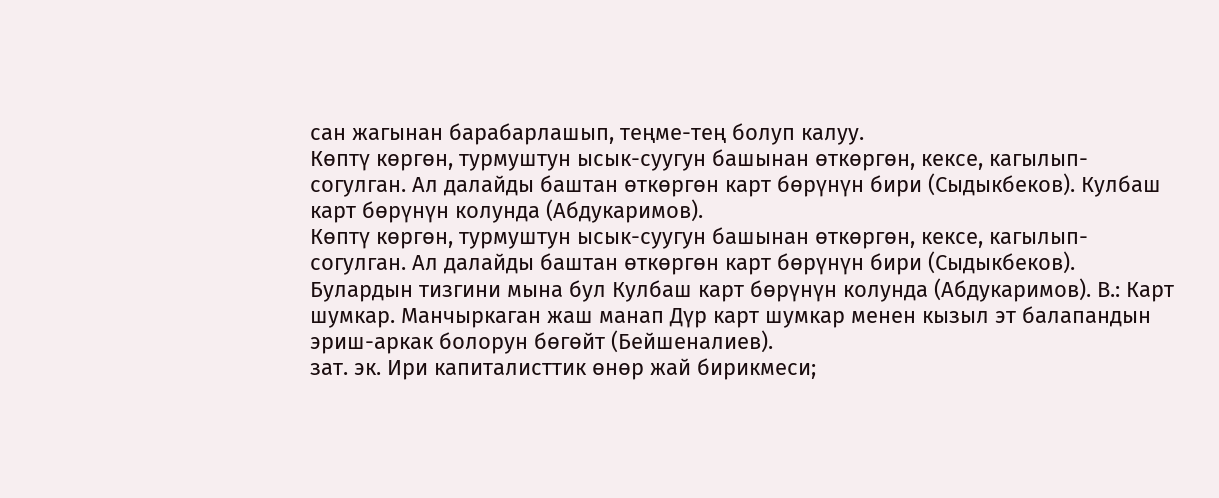сан жагынан барабарлашып, теңме-тең болуп калуу.
Көптү көргөн, турмуштун ысык-суугун башынан өткөргөн, кексе, кагылып-согулган. Ал далайды баштан өткөргөн карт бөрүнүн бири (Сыдыкбеков). Кулбаш карт бөрүнүн колунда (Абдукаримов).
Көптү көргөн, турмуштун ысык-суугун башынан өткөргөн, кексе, кагылып-согулган. Ал далайды баштан өткөргөн карт бөрүнүн бири (Сыдыкбеков). Булардын тизгини мына бул Кулбаш карт бөрүнүн колунда (Абдукаримов). В.: Карт шумкар. Манчыркаган жаш манап Дүр карт шумкар менен кызыл эт балапандын эриш-аркак болорун бөгөйт (Бейшеналиев).
зат. эк. Ири капиталисттик өнөр жай бирикмеси;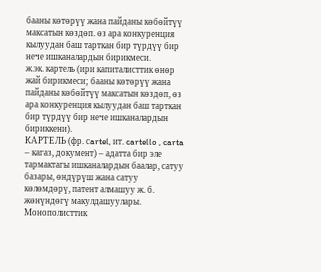бааны көтөрүү жана пайданы көбөйтүү максатын көздөп. өз ара конкуренция кылуудан баш тарткан бир түрдүү бир нече ишканалардын бирикмеси.
ж.эк. картель (ири капиталисттик өнөр жай бирикмеси; бааны көтөрүү жана пайданы көбөйтүү максатын көздөп, өз ара конкуренция кылуудан баш тарткан бир түрдүү бир нече ишканалардын бириккени).
КАРТЕЛЬ (фр. сartel, ит. cartello , carta – кагаз, документ) – адатта бир эле тармактагы ишканалардын баалар, сатуу базары, өндүрүш жана сатуу көлөмдөрү, патент алмашуу ж. б. жөнүндөгү макулдашуулары. Монополисттик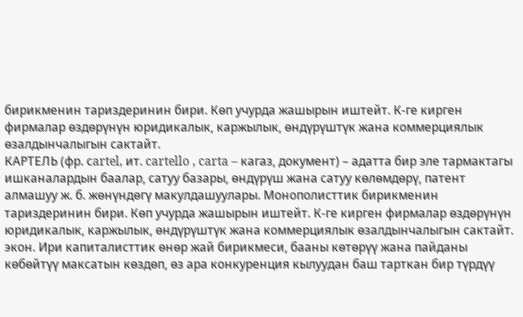бирикменин тариздеринин бири. Көп учурда жашырын иштейт. К-ге кирген фирмалар өздөрүнүн юридикалык, каржылык, өндүрүштүк жана коммерциялык өзалдынчалыгын сактайт.
КАРТЕЛЬ (фр. сartel, ит. cartello , carta – кагаз, документ) – адатта бир эле тармактагы ишканалардын баалар, сатуу базары, өндүрүш жана сатуу көлөмдөрү, патент алмашуу ж. б. жөнүндөгү макулдашуулары. Монополисттик бирикменин тариздеринин бири. Көп учурда жашырын иштейт. К-ге кирген фирмалар өздөрүнүн юридикалык, каржылык, өндүрүштүк жана коммерциялык өзалдынчалыгын сактайт.
экон. Ири капиталисттик өнөр жай бирикмеси, бааны көтөрүү жана пайданы көбөйтүү максатын көздөп, өз ара конкуренция кылуудан баш тарткан бир түрдүү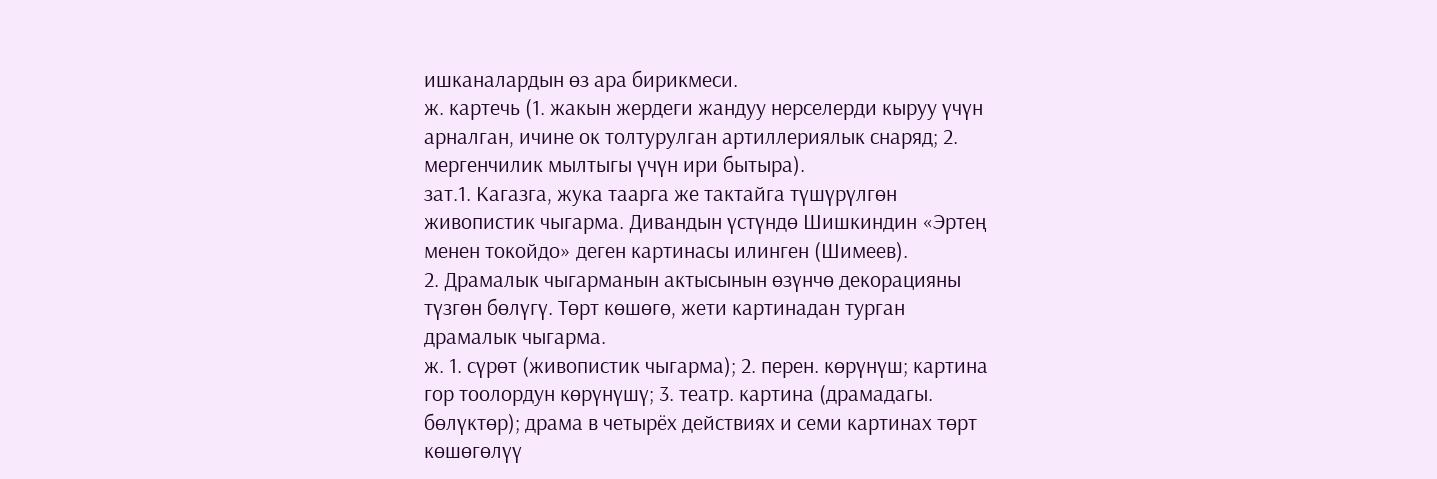ишканалардын өз ара бирикмеси.
ж. картечь (1. жакын жердеги жандуу нерселерди кыруу үчүн арналган, ичине ок толтурулган артиллериялык снаряд; 2. мергенчилик мылтыгы үчүн ири бытыра).
зат.1. Кагазга, жука таарга же тактайга түшүрүлгөн живопистик чыгарма. Дивандын үстүндө Шишкиндин «Эртең менен токойдо» деген картинасы илинген (Шимеев).
2. Драмалык чыгарманын актысынын өзүнчө декорацияны түзгөн бөлүгү. Төрт көшөгө, жети картинадан турган драмалык чыгарма.
ж. 1. сүрөт (живопистик чыгарма); 2. перен. көрүнүш; картина гор тоолордун көрүнүшү; 3. театр. картина (драмадагы. бөлүктөр); драма в четырёх действиях и семи картинах төрт көшөгөлүү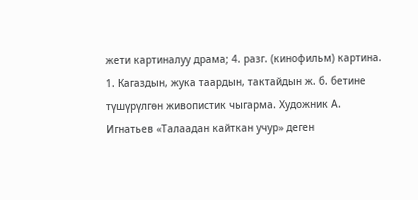жети картиналуу драма; 4. разг. (кинофильм) картина.
1. Кагаздын, жука таардын, тактайдын ж. б. бетине түшүрүлгөн живопистик чыгарма. Художник А. Игнатьев «Талаадан кайткан учур» деген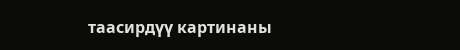таасирдүү картинаны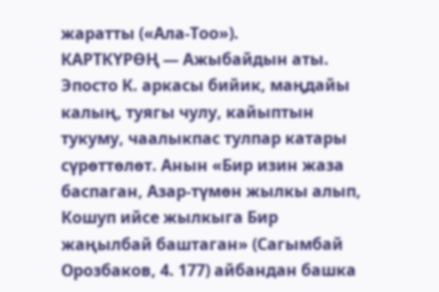жаратты («Ала-Тоо»).
КАРТКҮРӨҢ — Ажыбайдын аты. Эпосто К. аркасы бийик, маңдайы калың, туягы чулу, кайыптын тукуму, чаалыкпас тулпар катары сүрөттөлөт. Анын «Бир изин жаза баспаган, Азар-түмөн жылкы алып, Кошуп ийсе жылкыга Бир жаңылбай баштаган» (Сагымбай Орозбаков, 4. 177) айбандан башка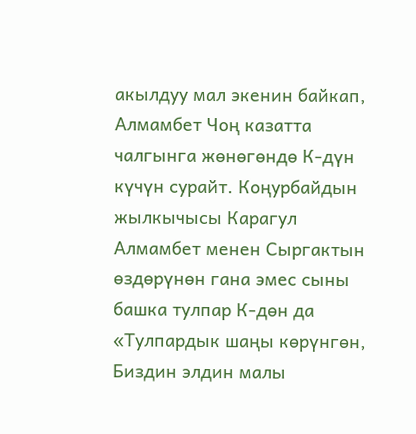акылдуу мал экенин байкап, Алмамбет Чоң казатта чалгынга жөнөгөндө К-дүн күчүн сурайт. Коңурбайдын жылкычысы Карагул Алмамбет менен Сыргактын өздөрүнөн гана эмес сыны башка тулпар К-дөн да «Тулпардык шаңы көрүнгөн, Биздин элдин малы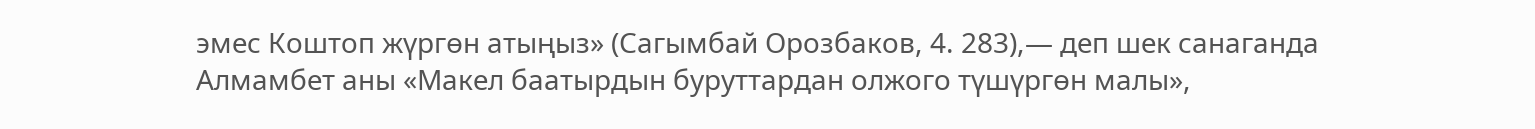эмес Коштоп жүргөн атыңыз» (Сагымбай Орозбаков, 4. 283),— деп шек санаганда Алмамбет аны «Макел баатырдын буруттардан олжого түшүргөн малы»,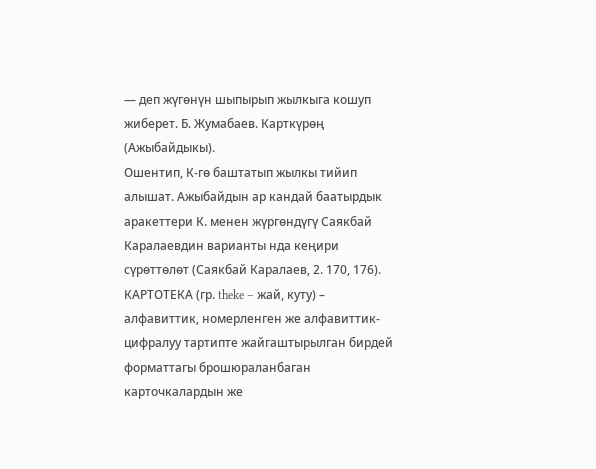— деп жүгөнүн шыпырып жылкыга кошуп жиберет. Б. Жумабаев. Карткүрөң (Ажыбайдыкы).
Ошентип, К-гө баштатып жылкы тийип алышат. Ажыбайдын ар кандай баатырдык аракеттери К. менен жүргөндүгү Саякбай Каралаевдин варианты нда кеңири сүрөттөлөт (Саякбай Каралаев, 2. 170, 176).
КАРТОТЕКА (гр. theke – жай, куту) – алфавиттик, номерленген же алфавиттик-цифралуу тартипте жайгаштырылган бирдей форматтагы брошюраланбаган карточкалардын же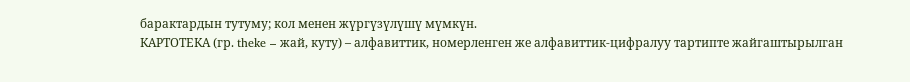барактардын тутуму; кол менен жүргүзүлүшү мүмкүн.
КАРТОТЕКА (гр. theke – жай, куту) – алфавиттик, номерленген же алфавиттик-цифралуу тартипте жайгаштырылган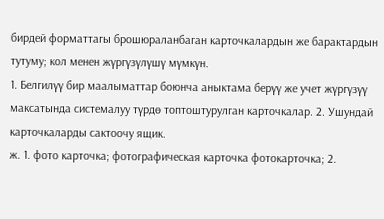бирдей форматтагы брошюраланбаган карточкалардын же барактардын тутуму; кол менен жүргүзүлүшү мүмкүн.
1. Белгилүү бир маалыматтар боюнча аныктама берүү же учет жүргүзүү максатында системалуу түрдө топтоштурулган карточкалар. 2. Ушундай карточкаларды сактоочу ящик.
ж. 1. фото карточка; фотографическая карточка фотокарточка; 2.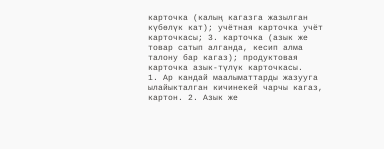карточка (калың кагазга жазылган күбөлүк кат); учётная карточка учёт карточкасы; 3. карточка (азык же товар сатып алганда, кесип алма талону бар кагаз); продуктовая карточка азык-түлүк карточкасы.
1. Ар кандай маалыматтарды жазууга ылайыкталган кичинекей чарчы кагаз, картон. 2. Азык же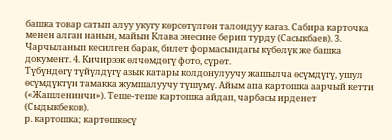башка товар сатып алуу укугу көрсөтүлгөн талондуу кагаз. Сабира карточка менен алган нанын, майын Клава энесине берип турду (Сасыкбаев). 3. Чарчыланып кесилген барак, билет формасындагы күбөлүк же башка документ. 4. Кичирээк өлчөмдөгү фото, сүрөт.
Түбүндөгү түйүлдүгү азык катары колдонулуучу жашылча өсүмдүгү, ушул өсүмдүктүн тамакка жумшалуучу түшүмү. Айым апа картошка аарчый кетти («Жашленинчи»). Теше-теше картошка айдап, чарбасы ирденет (Сыдыкбеков).
р. картошка; картөшкөсү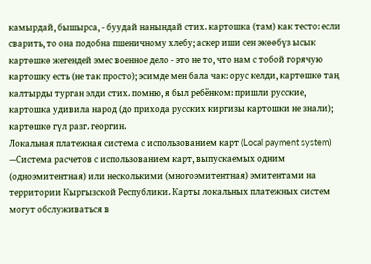камырдай, бышырса, - буудай нанындай стих. картошка (там) как тесто: если сварить, то она подобна пшеничному хлебу; аскер иши сен экөөбүз ысык картөшкө жегендей эмес военное дело - это не то, что нам с тобой горячую картошку есть (не так просто); эсимде мен бала чак: орус келди, картөшкө таң калтырды турган элди стих. помню, я был ребёнком: пришли русские, картошка удивила народ (до прихода русских киргизы картошки не знали); картөшкө гүл разг. георгин.
Локальная платежная система с использованием карт (Local payment system) —Система расчетов с использованием карт, выпускаемых одним (одноэмитентная) или несколькими (многоэмитентная) эмитентами на территории Кыргызской Республики. Карты локальных платежных систем могут обслуживаться в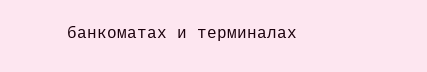банкоматах и терминалах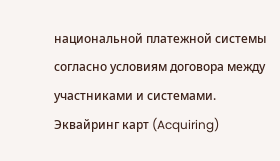национальной платежной системы согласно условиям договора между участниками и системами.
Эквайринг карт (Acquiring)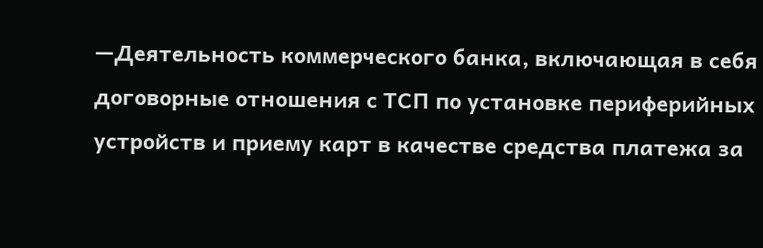—Деятельность коммерческого банка, включающая в себя договорные отношения с ТСП по установке периферийных устройств и приему карт в качестве средства платежа за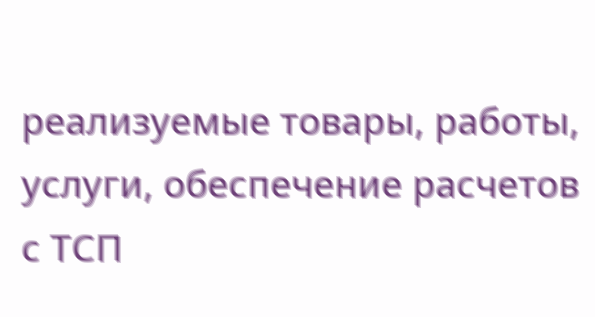реализуемые товары, работы, услуги, обеспечение расчетов с ТСП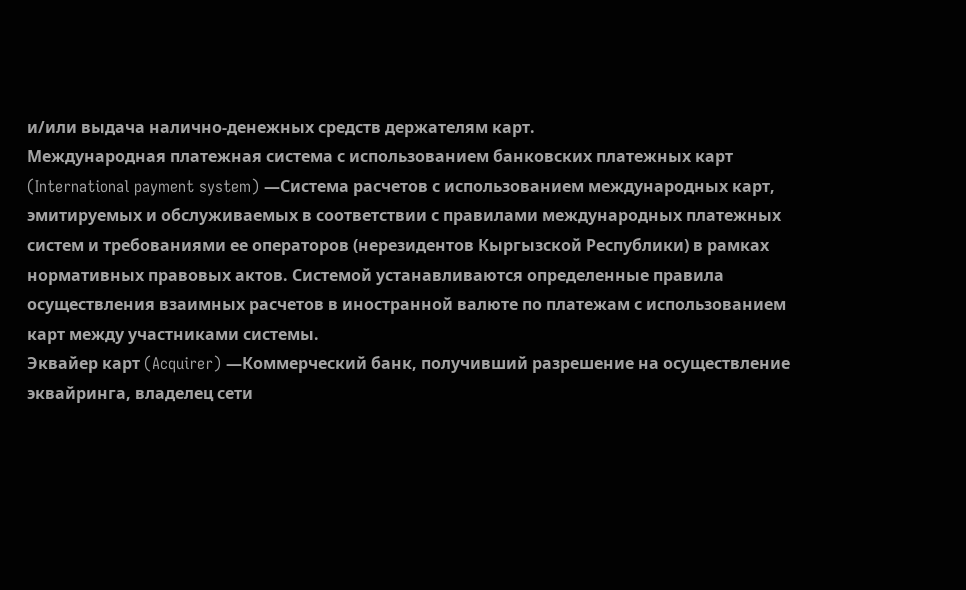и/или выдача налично-денежных средств держателям карт.
Международная платежная система с использованием банковских платежных карт (International payment system) —Система расчетов с использованием международных карт, эмитируемых и обслуживаемых в соответствии с правилами международных платежных систем и требованиями ее операторов (нерезидентов Кыргызской Республики) в рамках нормативных правовых актов. Системой устанавливаются определенные правила осуществления взаимных расчетов в иностранной валюте по платежам с использованием карт между участниками системы.
Эквайер карт (Acquirer) —Коммерческий банк, получивший разрешение на осуществление эквайринга, владелец сети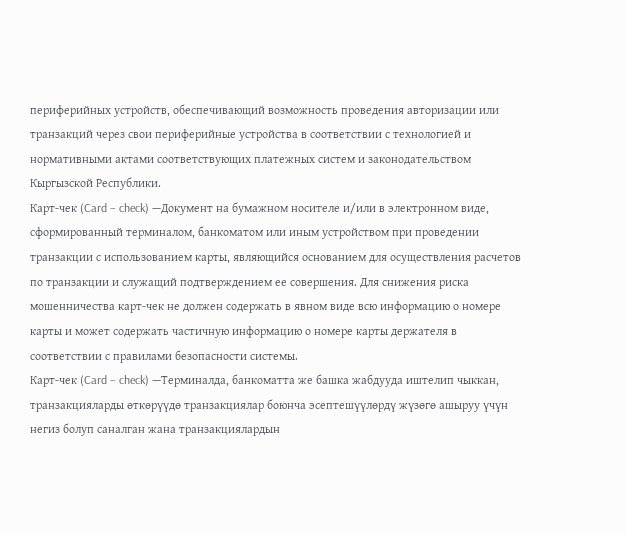периферийных устройств, обеспечивающий возможность проведения авторизации или транзакций через свои периферийные устройства в соответствии с технологией и нормативными актами соответствующих платежных систем и законодательством Кыргызской Республики.
Карт-чек (Card – check) —Документ на бумажном носителе и/или в электронном виде, сформированный терминалом, банкоматом или иным устройством при проведении транзакции с использованием карты, являющийся основанием для осуществления расчетов по транзакции и служащий подтверждением ее совершения. Для снижения риска мошенничества карт-чек не должен содержать в явном виде всю информацию о номере карты и может содержать частичную информацию о номере карты держателя в соответствии с правилами безопасности системы.
Карт-чек (Card – check) —Терминалда, банкоматта же башка жабдууда иштелип чыккан, транзакцияларды өткөрүүдө транзакциялар боюнча эсептешүүлөрдү жүзөгө ашыруу үчүн негиз болуп саналган жана транзакциялардын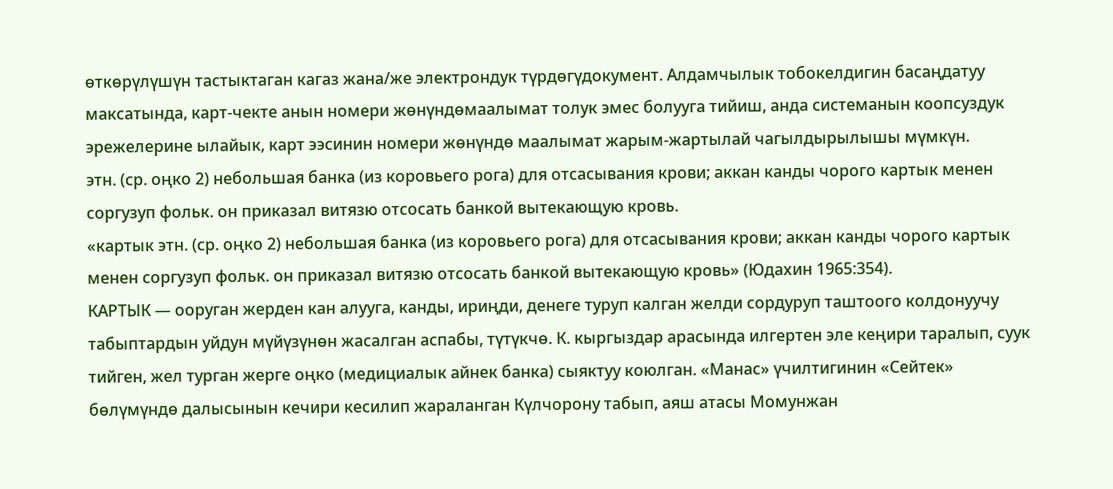өткөрүлүшүн тастыктаган кагаз жана/же электрондук түрдөгүдокумент. Алдамчылык тобокелдигин басаңдатуу максатында, карт-чекте анын номери жөнүндөмаалымат толук эмес болууга тийиш, анда системанын коопсуздук эрежелерине ылайык, карт ээсинин номери жөнүндө маалымат жарым-жартылай чагылдырылышы мүмкүн.
этн. (ср. оңко 2) небольшая банка (из коровьего рога) для отсасывания крови; аккан канды чорого картык менен соргузуп фольк. он приказал витязю отсосать банкой вытекающую кровь.
«картык этн. (ср. оңко 2) небольшая банка (из коровьего рога) для отсасывания крови; аккан канды чорого картык менен соргузуп фольк. он приказал витязю отсосать банкой вытекающую кровь» (Юдахин 1965:354).
КАРТЫК — ооруган жерден кан алууга, канды, ириңди, денеге туруп калган желди сордуруп таштоого колдонуучу табыптардын уйдун мүйүзүнөн жасалган аспабы, түтүкчө. К. кыргыздар арасында илгертен эле кеңири таралып, суук тийген, жел турган жерге оңко (медициалык айнек банка) сыяктуу коюлган. «Манас» үчилтигинин «Сейтек» бөлүмүндө далысынын кечири кесилип жараланган Күлчорону табып, аяш атасы Момунжан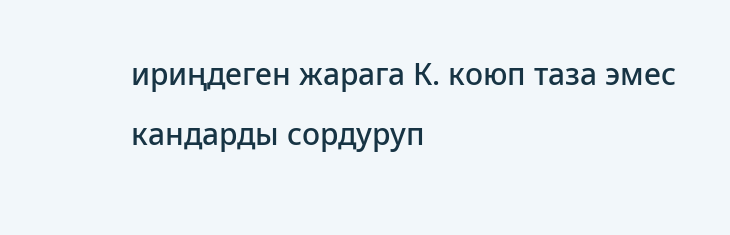ириңдеген жарага К. коюп таза эмес кандарды сордуруп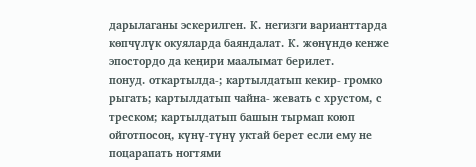дарылаганы эскерилген. К. негизги варианттарда көпчүлүк окуяларда баяндалат. К. жөнүндө кенже эпостордо да кеңири маалымат берилет.
понуд. откартылда-; картылдатып кекир- громко рыгать; картылдатып чайна- жевать с хрустом, с треском; картылдатып башын тырмап коюп ойготпосоң, күнү-түнү уктай берет если ему не поцарапать ногтями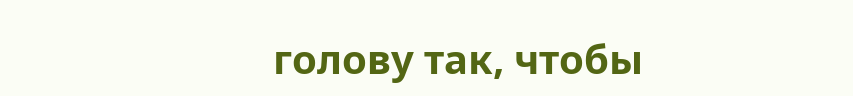голову так, чтобы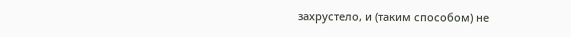захрустело, и (таким способом) не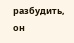разбудить, он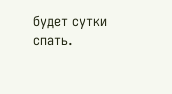будет сутки спать.